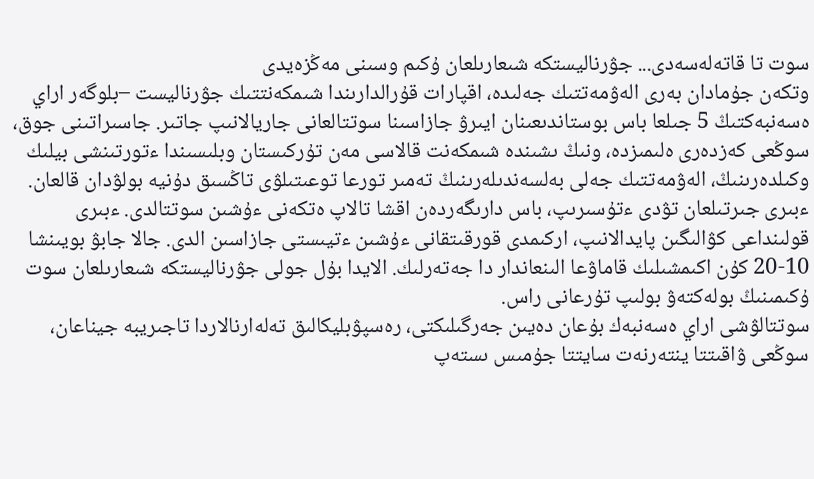سوت تا قاتەلەسەدى... جۋرناليستكە شىعارىلعان ۇكىم وسىنى مەڭزەيدى
وتكەن جۇمادان بەرى الەۋمەتتىك جەلىدە، اقپارات قۇرالدارىندا شىمكەنتتىك جۋرناليست –بلوگەر اراي ەسەنبەكتىڭ 5 جىلعا باس بوستاندىعىنان ايىرۋ جازاسىنا سوتتالعانى جاريالانىپ جاتىر. جاسىراتىنى جوق، سوڭعى كەزدەرى ەلىمىزدە، ونىڭ ىشىندە شىمكەنت قالاسى مەن تۇركىستان وبلىسىندا ءتورتىنشى بيلىك وكىلدەرىنىڭ، الەۋمەتتىك جەلى بەلسەندىلەرىنىڭ تەمىر تورعا توعىتىلۋى تاڭسىق دۇنيە بولۋدان قالعان. ءبىرى جىرتىلعان تۋدى ءتۇسىرىپ، باس دارىگەردەن اقشا تالاپ ەتكەنى ءۇشىن سوتتالدى. ءبىرى قولىنداعى كۋالىگىن پايدالانىپ، اركىمدى قورقىتقانى ءۇشىن ءتيىستى جازاسىن الدى. جالا جابۋ بويىنشا 10-20 كۇن اكىمشىلىك قاماۋعا الىنعاندار دا جەتەرلىك. الايدا بۇل جولى جۋرناليستكە شىعارىلعان سوت ۇكىمىنىڭ بولەكتەۋ بولىپ تۇرعانى راس.
سوتتالۋشى اراي ەسەنبەك بۇعان دەيىن جەرگىلىكتى، رەسپۋبليكالىق تەلەارنالاردا تاجىريبە جيناعان، سوڭعى ۋاقىتتا ينتەرنەت سايتتا جۇمىس ىستەپ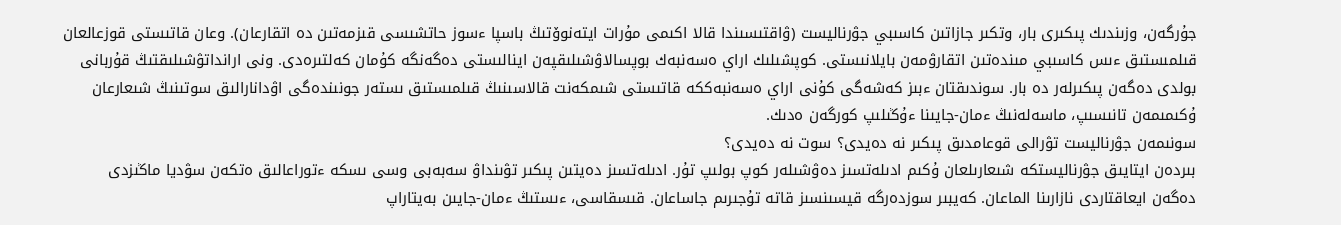جۇرگەن، وزىندىك پىكىرى بار، وتكىر جازاتىن كاسىبي جۋرناليست (ۋاقتىسىندا قالا اكىمى مۇرات ايتەنوۆتىڭ باسپا ءسوز حاتشىسى قىزمەتىن دە اتقارعان). وعان قاتىستى قوزعالعان قىلمىستىق ءىس كاسىبي مىندەتىن اتقارۋمەن بايلانىستى. كوپشىلىك اراي ەسەنبەك بوپسالاۋشىلىقپەن اينالىستى دەگەنگە كۇمان كەلتىرەدى. ونى ارانداتۋشىلىقتىڭ قۇربانى بولدى دەگەن پىكىرلەر دە بار. سوندىقتان ءبىز كەشەگى كۇنى اراي ەسەنبەككە قاتىستى شىمكەنت قالاسىنىڭ قىلمىستىق ىستەر جونىندەگى اۋدانارالىق سوتىنىڭ شىعارعان ۇكىمىمەن تانىسىپ، ماسەلەنىڭ ءمان-جايىنا ءۇڭىلىپ كورگەن ەدىك.
سونىمەن جۋرناليست تۋرالى قوعامدىق پىكىر نە دەيدى؟ سوت نە دەيدى؟
بىردەن ايتايىق جۋرناليستكە شىعارىلعان ۇكىم ادىلەتسىز دەۋشىلەر كوپ بولىپ تۇر. ادىلەتسىز دەيتىن پىكىر تۋىنداۋ سەبەبى وسى ىسكە ءتوراعالىق ەتكەن سۋديا ماڭىزدى دەگەن ايعاقتاردى نازارىنا الماعان. كەيبىر سوزدەرگە قيسىنسىز قاتە تۇجىرىم جاساعان. قىسقاسى، ءىستىڭ ءمان-جايىن بەيتاراپ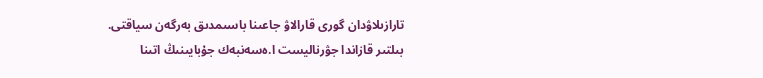تارازىلاۋدان گورى قارالاۋ جاعىنا باسىمدىق بەرگەن سياقتى.
بىلتىر قازاندا جۋرناليست ا.ەسەنبەك جۇبايىنىڭ اتىنا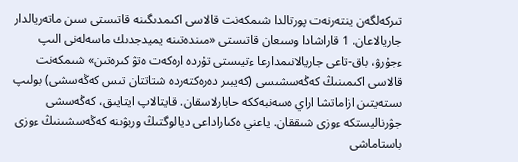تىركەلگەن ينتەرنەت پورتالدا شىمكەنت قالاسى اكىمدىگىنە قاتىستى سىن ماتەريالدار جاريالاعان. 1 قاراشادا وسىعان قاتىستى «مىندەتىنە يميدجدىك ماسەلەنى الىپ ءجۇرۋ، باق-تاعى جاريالانىمدارعا ءتيىستى تۇردە ارەكەت ەتۋ كىرەتىن» شىمكەنت قالاسى اكىمىنىڭ كەڭەسشىسى (كەيبىر دەرەكتەردە شتاتتان تىس كەڭەسشى) بولىپ ىستەيتىن ازاماتشا اراي ەسەنبەككە حابارلاسقان. قايتالاپ ايتايىق، كەڭەسشى جۋرناليستكە ءوزى شىققان. ياعني ەكىاراداعى ديالوگتىڭ وربۋىنە كەڭەسشىنىڭ ءوزى باستاماشى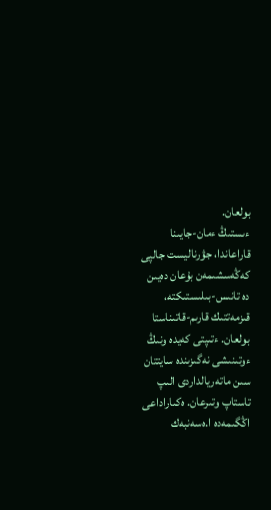بولعان.
ءىستىڭ ءمان-جايىنا قاراعاندا، جۋرناليست جالپى كەڭەسشىمەن بۇعان دەيىن دە تانىس-بىلىستىكتە، قىزمەتتىك قارىم-قاتىناستا بولعان. ءتىپتى كەيدە ونىڭ ءوتىنىشى نەگىزىندە سايتتان سىن ماتەريالداردى الىپ تاستاپ وتىرعان. ەكىاراداعى اڭگىمەدە ا.ەسەنبەك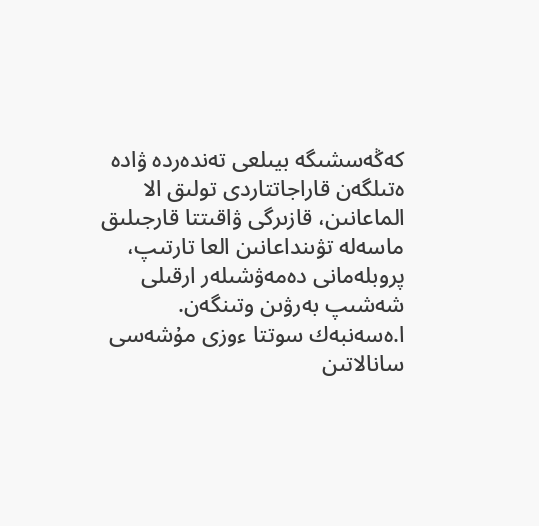كەڭەسشىگە بيىلعى تەندەردە ۋادە ەتىلگەن قاراجاتتاردى تولىق الا الماعانىن، قازىرگى ۋاقىتتا قارجىلىق ماسەلە تۋىنداعانىن العا تارتىپ، پروبلەمانى دەمەۋشىلەر ارقىلى شەشىپ بەرۋىن وتىنگەن. ا.ەسەنبەك سوتتا ءوزى مۇشەسى سانالاتىن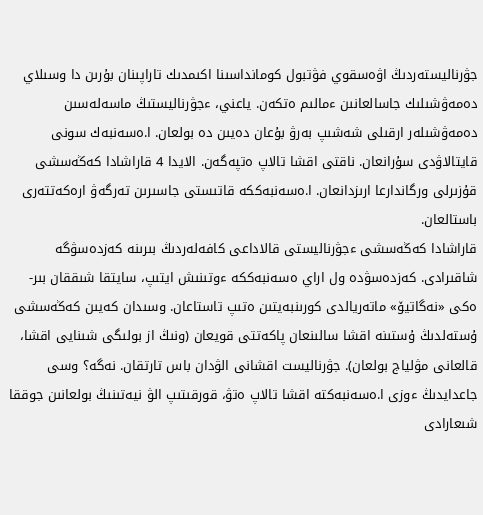جۋرناليستەردىڭ اۋەسقوي فۋتبول كومانداسىنا اكىمدىك تاراپىنان بۇرىن دا وسىلاي دەمەۋشىلىك جاسالعانىن ءمالىم ەتكەن. ياعني، ءجۋرناليستىڭ ماسەلەسىن دەمەۋشىلەر ارقىلى شەشىپ بەرۋ بۇعان دەيىن دە بولعان. ا.ەسەنبەك سونى قايتالاۋدى سۇرانعان. ناقتى اقشا تالاپ ەتپەگەن. الايدا 4 قاراشادا كەڭەسشى قۇزىرلى ورگاندارعا ارىزدانعان. ا.ەسەنبەككە قاتىستى جاسىرىن تەرگەۋ ارەكەتتەرى باستالعان.
قاراشادا كەڭەسشى ءجۋرناليستى قالاداعى كافەلەردىڭ بىرىنە كەزدەسۋگە شاقىرادى. كەزدەسۋدە ول اراي ەسەنبەككە ءوتىنىش ايتىپ، سايتقا شىققان بىر-ەكى «نەگاتيۆ» ماتەريالدى كورىنبەيتىن ەتىپ تاستاعان. وسىدان كەيىن كەڭەسشى ۇستەلدىڭ ۇستىنە اقشا سالىنعان پاكەتتى قويعان (ونىڭ از بولىگى شىنايى اقشا، قالعانى مۋلياج بولعان). جۋرناليست اقشانى الۋدان باس تارتقان. نەگە؟ وسى جاعدايدىڭ ءوزى ا.ەسەنبەكتە اقشا تالاپ ەتۋ، قورقىتىپ الۋ نيەتىنىڭ بولعانىن جوققا شىعارادى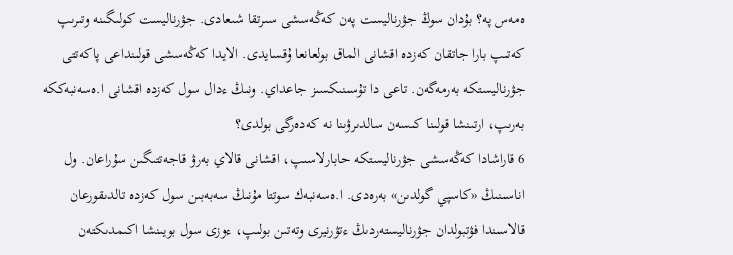ەمەس پە؟ بۇدان سوڭ جۋرناليست پەن كەڭەسشى سىرتقا شىعادى. جۋرناليست كولىگىنە وتىرىپ كەتىپ بارا جاتقان كەزدە اقشانى الماق بولعانعا ۇقسايدى. الايدا كەڭەسشى قولىنداعى پاكەتتى جۋرناليستكە بەرمەگەن. تاعى دا تۇسىنىكسىز جاعداي. ونىڭ ءدال سول كەزدە اقشانى ا.ەسەنبەككە بەرىپ، ارتىنشا قولىنا كىسەن سالدىرۋىنا نە كەدەرگى بولدى؟
6 قاراشادا كەڭەسشى جۋرناليستكە حابارلاسىپ، اقشانى قالاي بەرۋ قاجەتتىگىن سۇراعان. ول اناسىنىڭ «كاسپي گولدىن» بەرەدى. ا.ەسەنبەك سوتتا مۇنىڭ سەبەبىن سول كەزدە تالدىقورعان قالاسىندا فۋتبولدان جۋرناليستەردىڭ ءتۋرنيرى وتەتىن بولىپ، ءوزى سول بويىنشا اكىمدىكتەن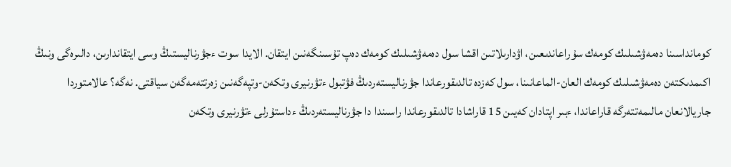كومانداسىنا دەمەۋشىلىك كومەك سۇراعاندىعىن، اۋدارىلاتىن اقشا سول دەمەۋشىلىك كومەك دەپ تۇسىنگەنىن ايتقان. الايدا سوت ءجۋرناليستىڭ وسى ايتقاندارىن، دالىرەگى ونىڭ اكىمدىكتەن دەمەۋشىلىك كومەك العان-الماعانىنا، سول كەزدە تالدىقورعاندا جۋرناليستەردىڭ فۋتبول ءتۋرنيرى وتكەن-وتپەگەنىن زەرتتەمەگەن سياقتى. نەگە؟ عالامتوردا جاريالانعان مالىمەتتەرگە قاراعاندا، ءبىر اپتادان كەيىن 15 قاراشادا تالدىقورعاندا راسىندا دا جۋرناليستەردىڭ ءداستۇرلى ءتۋرنيرى وتكەن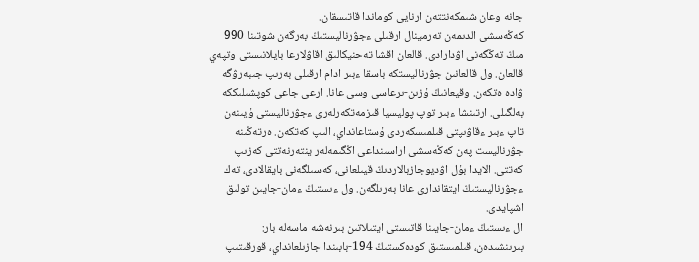جانە وعان شىمكەنتتەن ارنايى كوماندا قاتىسقان.
كەڭەسشى الدىمەن تەرمينال ارقىلى ءجۋرناليستىڭ بەرگەن شوتىنا 990 مىڭ تەڭگەنى اۋدارادى. قالعان اقشا تەحنيكالىق اقاۋلارعا بايلانىستى وتپەي قالعان. ول قالعانىن جۋرناليستكە باسقا ءبىر ادام ارقىلى بەرىپ جىبەرۋگە ۋادە ەتكەن. وقيعانىڭ ۇزىن-ىرعاسى وسى عانا. ارعى جاعى كوپشىلىككە بەلگىلى. ارتىنشا ءبىر توپ پوليسيا قىزمەتكەرلەرى ءجۋرناليستى ۇيىنەن تاپ ءبىر ءقاۋىپتى قىلمىسكەردى ۇستاعانداي، الىپ كەتكەن. ەرتەڭىنە جۋرناليست پەن كەڭەسشى اراسىنداعى اڭگىمەلەر ينتەرنەتتى كەزىپ كەتتى. الايدا بۇل اۋديوجازبالاردىڭ قيىلعانى، كەسىلگەنى بايقالادى، تەك ءجۋرناليستىڭ ايتقاندارى عانا بەرىلگەن. ول ءىستىڭ ءمان-جايىن تولىق اشپايدى.
ال ءىستىڭ ءمان-جايىنا قاتىستى ايتىلاتىن بىرنەشە ماسەلە بار:
بىرىنشىدەن، قىلمىستىق كودەكستىڭ 194-بابىندا جازىلعانداي، قورقىتىپ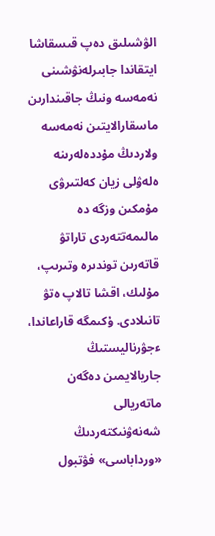الۋشىلىق دەپ قىسقاشا ايتقاندا جابىرلەنۋشىنى نەمەسە ونىڭ جاقىندارىن ماسقارالايتىن نەمەسە ولاردىڭ مۇددەلەرىنە ەلەۋلى زيان كەلتىرۋى مۇمكىن وزگە دە مالىمەتتەردى تاراتۋ قاتەرىن توندىرە وتىرىپ، مۇلىك، اقشا تالاپ ەتۋ تانىلادى. ۇكىمگە قاراعاندا، ءجۋرناليستىڭ جاريالايمىن دەگەن ماتەريالى شەنەۋنىكتەردىڭ «ورداباسى» فۋتبول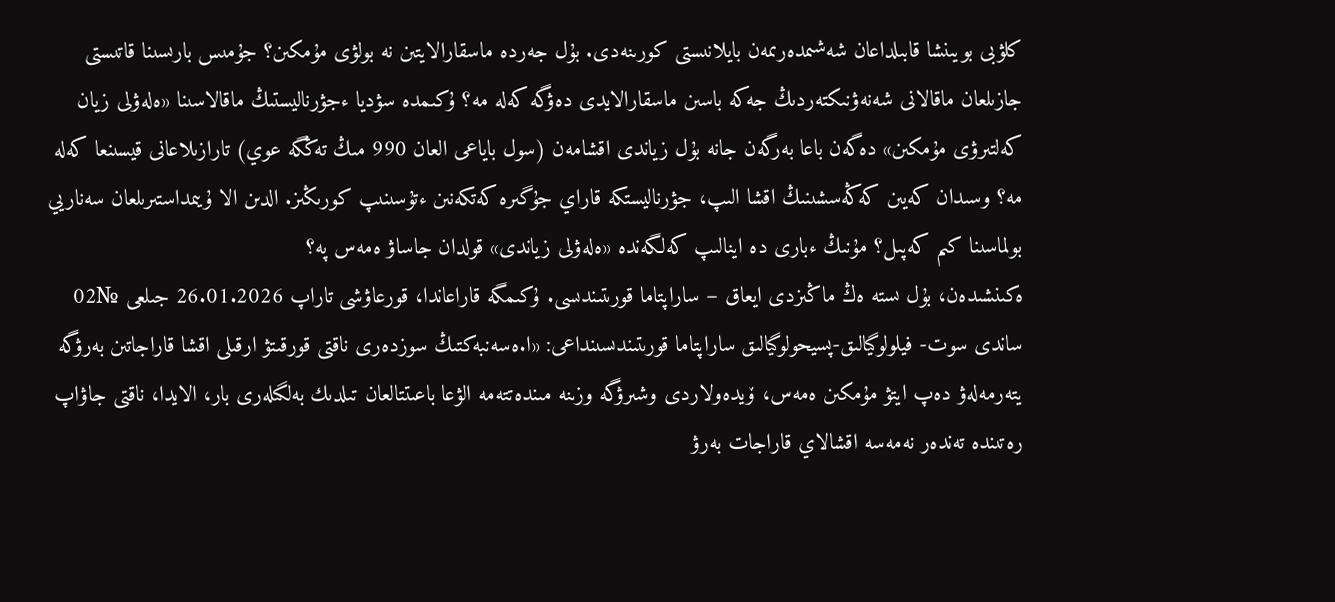كلۋبى بويىنشا قابىلداعان شەشىمدەرىمەن بايلانىستى كورىنەدى. بۇل جەردە ماسقارالايتىن نە بولۋى مۇمكىن؟ جۇمىس بارىسىنا قاتىستى جازىلعان ماقالانى شەنەۋنىكتەردىڭ جەكە باسىن ماسقارالايدى دەۋگە كەلە مە؟ ۇكىمدە سۋديا ءجۋرناليستىڭ ماقالاسىنا «ەلەۋلى زيان كەلتىرۋى مۇمكىن» دەگەن باعا بەرگەن جانە بۇل زياندى اقشامەن (سول باياعى العان 990 مىڭ تەڭگە عوي) تارازىلاعانى قيسىنعا كەلە مە؟ وسىدان كەيىن كەڭەسشىنىڭ اقشا الىپ، جۋرناليستكە قاراي جۇگىرە كەتكەنىن ءتۇسىنىپ كورىڭىز. الدىن الا ۇيىمداستىرىلعان سەناريي بولماسىنا كىم كەپىل؟ مۇنىڭ ءبارى دە اينالىپ كەلگەندە «ەلەۋلى زياندى» قولدان جاساۋ ەمەس پە؟
ەكىنشىدەن، بۇل ىستە ەڭ ماڭىزدى ايعاق – ساراپتاما قورىتىندىسى. ۇكىمگە قاراعاندا، قورعاۋشى تاراپ 26.01.2026 جىلعى №02 ساندى سوت- فيلولوگيالىق-پسيحولوگيالىق ساراپتاما قورىتىندىسىنداعى: «ا.ەسەنبەكتىڭ سوزدەرى ناقتى قورقىتۋ ارقىلى اقشا قاراجاتىن بەرۋگە يتەرمەلەۋ دەپ ايتۋ مۇمكىن ەمەس، ۆيدەولاردى وشىرۋگە وزىنە مىندەتتەمە الۋعا باعىتتالعان تىلدىك بەلگىلەرى بار، الايدا، ناقتى جاۋاپ رەتىندە تەندەر نەمەسە اقشالاي قاراجات بەرۋ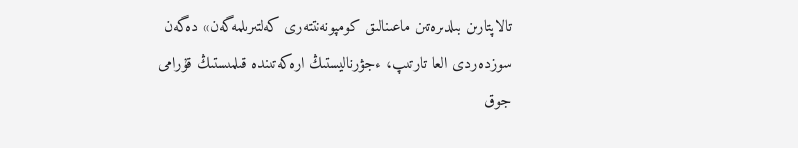تالاپتارىن بىلدىرەتىن ماعىنالىق كومپونەنتتەرى كەلتىرىلمەگەن» دەگەن سوزدەردى العا تارتىپ، ءجۋرناليستىڭ ارەكەتىندە قىلمىستىڭ قۇرامى جوق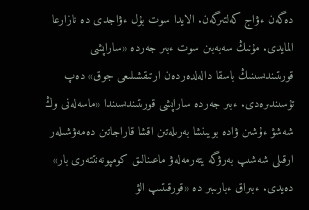دەگەن ءۋاج كەلتىرگەن. الايدا سوت بۇل ءۋاجدى دە نازارعا المايدى. مۇنىڭ سەبەبىن سوت ءبىر جەردە «ساراپشى قورىتىندىسىنىڭ باسقا دالەلدەردەن ارتىقشىلىعى جوق» دەپ تۇسىندىرەدى. ءبىر جەردە ساراپشى قورىتىندىسىندا «ماسەلەنى وڭ شەشۋ ءۇشىن ۋادە بويىنشا بەرىلەتىن اقشا قاراجاتىن دەمەۋشىلەر ارقىلى شەشىپ بەرۋگە يتەرمەلەۋ ماعىنالىق كومپونەنتتەرى بار» دەيدى. ءبىراق ءبارىبىر دە «قورقىتىپ الۋ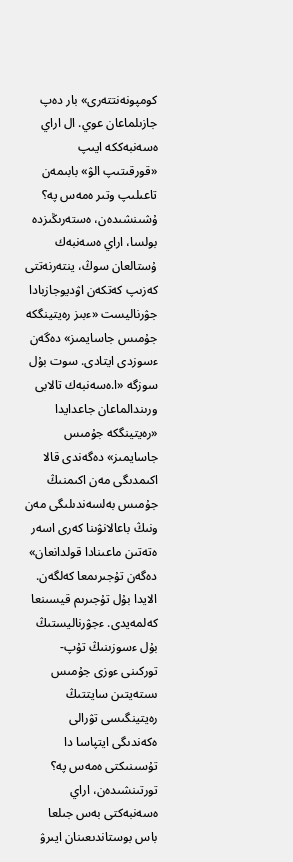كومپونەنتتەرى» بار دەپ جازىلماعان عوي. ال اراي ەسەنبەككە ايىپ «قورقىتىپ الۋ» بابىمەن تاعىلىپ وتىر ەمەس پە؟
ۇشىنشىدەن، ەستەرىڭىزدە بولسا، اراي ەسەنبەك ۇستالعان سوڭ، ينتەرنەتتى كەزىپ كەتكەن اۋديوجازبادا جۋرناليست «ءبىز رەيتينگكە جۇمىس جاسايمىز» دەگەن ءسوزدى ايتادى. سوت بۇل سوزگە «ا.ەسەنبەك تالابى ورىندالماعان جاعدايدا «رەيتينگكە جۇمىس جاسايمىز» دەگەندى قالا اكىمدىگى مەن اكىمنىڭ جۇمىس بەلسەندىلىگى مەن ونىڭ باعالانۋىنا كەرى اسەر ەتەتىن ماعىنادا قولدانعان» دەگەن تۇجىرىمعا كەلگەن. الايدا بۇل تۇجىرىم قيسىنعا كەلمەيدى. ءجۋرناليستىڭ بۇل ءسوزىنىڭ تۇپ-توركىنى ءوزى جۇمىس ىستەيتىن سايتتىڭ رەيتينگىسى تۋرالى ەكەندىگى ايتپاسا دا تۇسىنىكتى ەمەس پە؟
تورتىنشىدەن، اراي ەسەنبەكتى بەس جىلعا باس بوستاندىعىنان ايىرۋ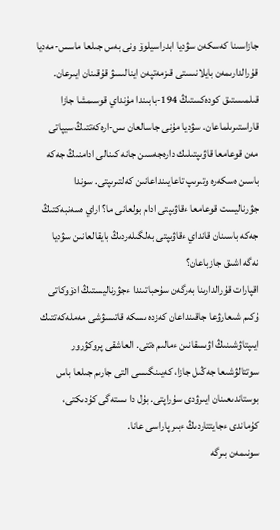جازاسىنا كەسكەن سۋديا ابدراسيلوۆ ونى بەس جىلعا ماسس-مەديا قۇرالدارىمەن بايلانىستى قىزمەتپەن اينالىسۋ قۇقىنان ايىرعان. قىلمىستىق كودەكستىڭ 194-بابىندا مۇنداي قوسىمشا جازا قاراستىرىلماعان. سۋديا مۇنى جاسالعان ىس-ارەكەتتىڭ سيپاتى مەن قوعامعا قاۋىپتىلىك دارەجەسىن جانە كىنالى ادامنىڭ جەكە باسىن ەسكەرە وتىرىپ تاعايىنداعانىن كەلتىرىپتى. سوندا جۋرناليست قوعامعا ءقاۋىپتى ادام بولعانى ما؟ اراي ەسەنبەكتىڭ جەكە باسىنان قانداي ءقاۋىپتى بەلگىلەردىڭ بايقالعانىن سۋديا نەگە اشىق جازباعان؟
اقپارات قۇرالدارىنا بەرگەن سۇحباتىندا ءجۋرناليستىڭ ادۆوكاتى ۇكىم شىعارۋعا جاقىنداعان كەزدە ىسكە قاتىسۋشى مەملەكەتتىك ايىپتاۋشىنىڭ اۋىسقانىن ءمالىم ەتتى. العاشقى پروكۋرور سوتتالۋشىعا جەڭىل جازا، كەيىنگىسى التى جارىم جىلعا باس بوستاندىعىنان ايىرۋدى سۇراپتى. بۇل دا ىستەگى كۇدىكتى، كۇماندى ءجايتتاردىڭ ءبىر پاراسى عانا.
سونىمەن بىرگە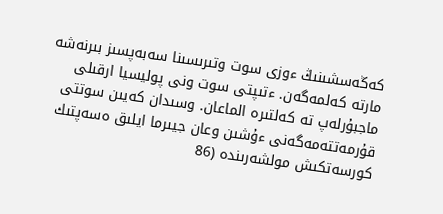كەڭەسشىنىڭ ءوزى سوت وتىرىسىنا سەبەپسىز بىرنەشە مارتە كەلمەگەن. ءتىپتى سوت ونى پوليسيا ارقىلى ماجبۇرلەپ تە كەلتىرە الماعان. وسىدان كەيىن سوتتى قۇرمەتتەمەگەنى ءۇشىن وعان جيىرما ايلىق ەسەپتىك كورسەتكىش مولشەرىندە (86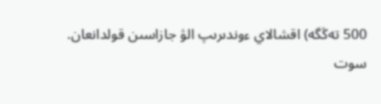500 تەڭگە) اقشالاي ءوندىرىپ الۋ جازاسىن قولدانعان.
سوت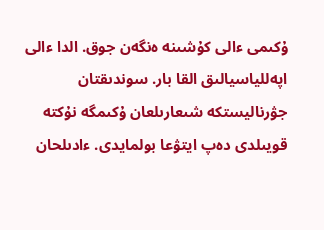ۇكىمى ءالى كۇشىنە ەنگەن جوق. الدا ءالى اپەللياسيالىق القا بار. سوندىقتان جۋرناليستكە شىعارىلعان ۇكىمگە نۇكتە قويىلدى دەپ ايتۋعا بولمايدى. ءادىلحان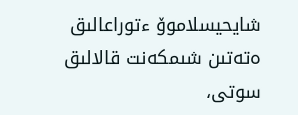شايحيسلاموۆ ءتوراعالىق ەتەتىن شىمكەنت قالالىق سوتى،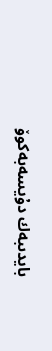بايدىبەك دۇيسەبەكوۆ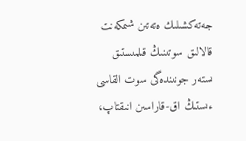جەتەكشىلىك ەتەتىن شىمكەنت قالالىق سوتىنىڭ قىلمىستىق ىستەر جونىندەگى سوت القاسى ءىستىڭ اق-قاراسىن انىقتاپ،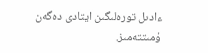ءادىل تورەلىگىن ايتادى دەگەن ۇمىتتەمىز.